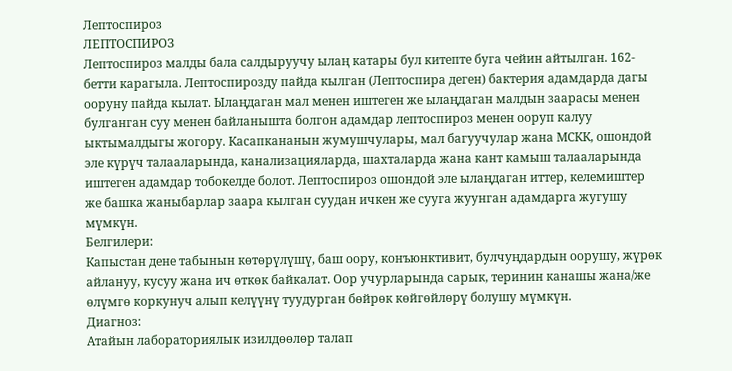Лептоспироз
ЛЕПТОСПИРОЗ
Лептоспироз малды бала салдыруучу ылаң катары бул китепте буга чейин айтылган. 162-бетти карагыла. Лептоспирозду пайда кылган (Лептоспира деген) бактерия адамдарда дагы ооруну пайда кылат. Ылаңдаган мал менен иштеген же ылаңдаган малдын заарасы менен булганган суу менен байланышта болгон адамдар лептоспироз менен ооруп калуу ыктымалдыгы жогору. Касапкананын жумушчулары, мал багуучулар жана МСКК, ошондой эле күрүч талааларында, канализацияларда, шахталарда жана кант камыш талааларында иштеген адамдар тобокелде болот. Лептоспироз ошондой эле ылаңдаган иттер, келемиштер же башка жаныбарлар заара кылган суудан ичкен же сууга жуунган адамдарга жугушу мүмкүн.
Белгилери:
Капыстан дене табынын көтөрүлүшү, баш оору, конъюнктивит, булчуңдардын оорушу, жүрөк айлануу, кусуу жана ич өткөк байкалат. Оор учурларында сарык, теринин канашы жана/же өлүмгө коркунуч алып келүүнү туудурган бөйрөк көйгөйлөрү болушу мүмкүн.
Диагноз:
Атайын лабораториялык изилдөөлөр талап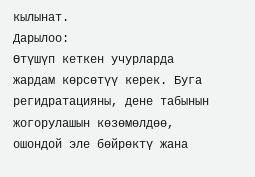кылынат.
Дарылоо:
Өтүшүп кеткен учурларда жардам көрсөтүү керек. Буга регидратацияны, дене табынын жогорулашын көзөмөлдөө, ошондой эле бөйрөктү жана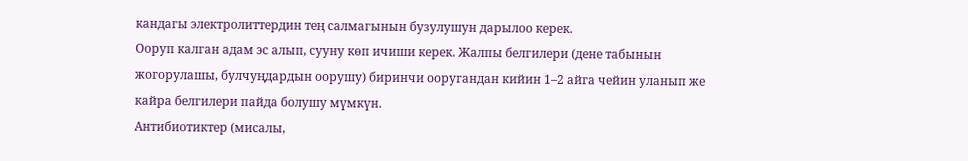кандагы электролиттердин тең салмагынын бузулушун дарылоо керек.
Ооруп калган адам эс алып, сууну көп ичиши керек. Жалпы белгилери (дене табынын жогорулашы, булчуңдардын оорушу) биринчи ооругандан кийин 1–2 айга чейин уланып же кайра белгилери пайда болушу мүмкүн.
Антибиотиктер (мисалы,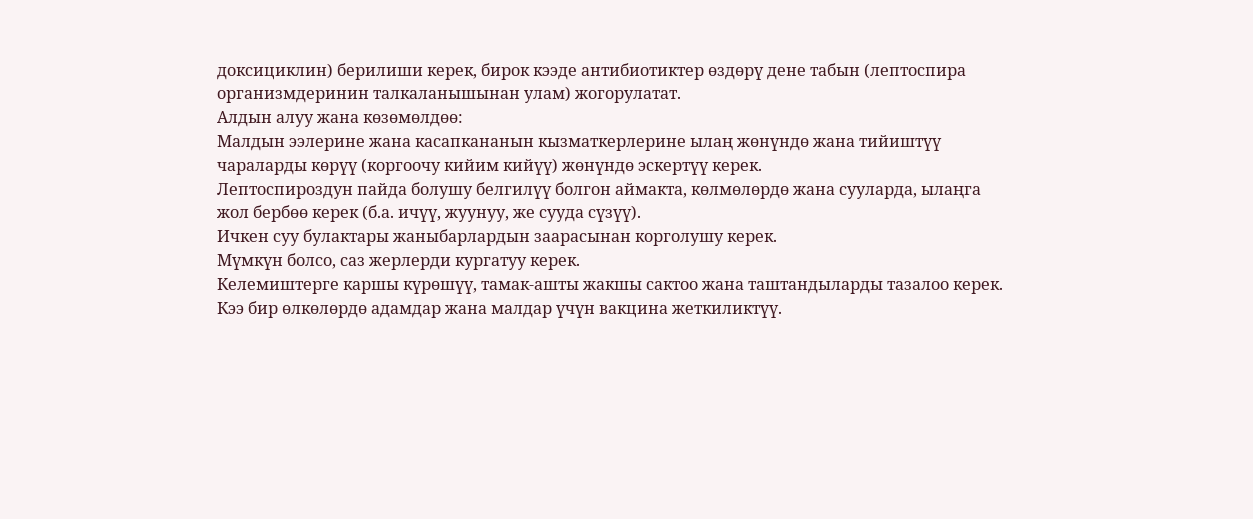доксициклин) берилиши керек, бирок кээде антибиотиктер өздөрү дене табын (лептоспира организмдеринин талкаланышынан улам) жогорулатат.
Алдын алуу жана көзөмөлдөө:
Малдын ээлерине жана касапкананын кызматкерлерине ылаң жөнүндө жана тийиштүү чараларды көрүү (коргоочу кийим кийүү) жөнүндө эскертүү керек.
Лептоспироздун пайда болушу белгилүү болгон аймакта, көлмөлөрдө жана сууларда, ылаңга жол бербөө керек (б.а. ичүү, жуунуу, же сууда сүзүү).
Ичкен суу булактары жаныбарлардын заарасынан корголушу керек.
Мүмкүн болсо, саз жерлерди кургатуу керек.
Келемиштерге каршы күрөшүү, тамак-ашты жакшы сактоо жана таштандыларды тазалоо керек.
Кээ бир өлкөлөрдө адамдар жана малдар үчүн вакцина жеткиликтүү.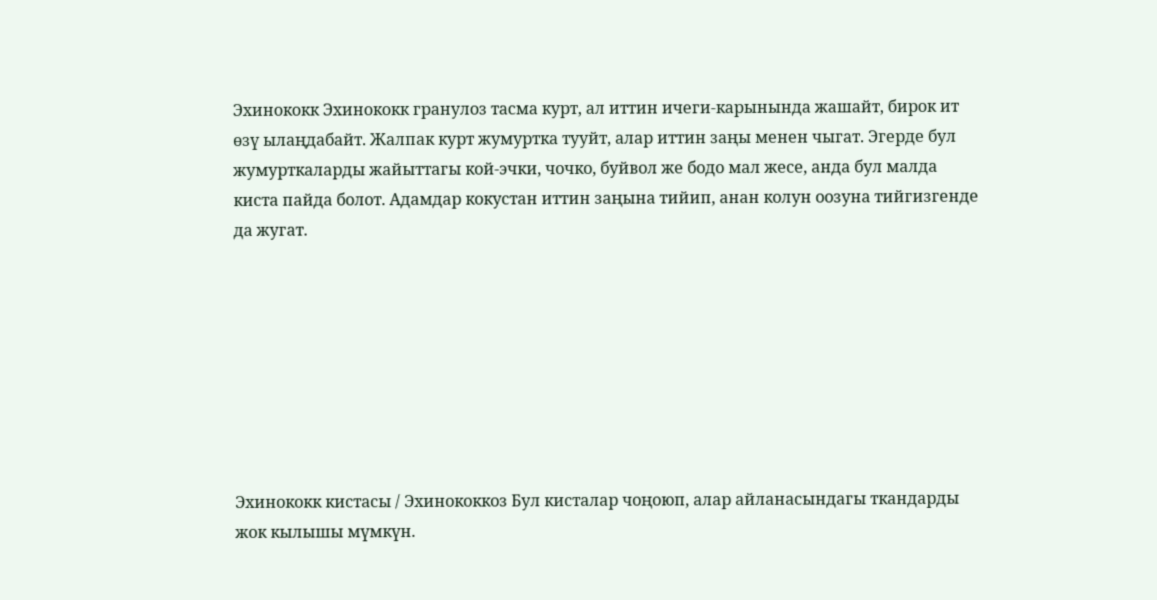Эхинококк Эхинококк гранулоз тасма курт, ал иттин ичеги-карынында жашайт, бирок ит өзү ылаңдабайт. Жалпак курт жумуртка тууйт, алар иттин заңы менен чыгат. Эгерде бул жумурткаларды жайыттагы кой-эчки, чочко, буйвол же бодо мал жесе, анда бул малда киста пайда болот. Адамдар кокустан иттин заңына тийип, анан колун оозуна тийгизгенде да жугат.








Эхинококк кистасы / Эхинококкоз Бул кисталар чоңоюп, алар айланасындагы ткандарды жок кылышы мүмкүн.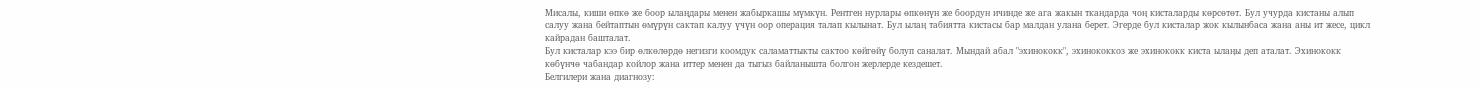Мисалы, киши өпкө же боор ылаңдары менен жабыркашы мүмкүн. Рентген нурлары өпкөнүн же боордун ичинде же ага жакын ткандарда чоң кисталарды көрсөтөт. Бул учурда кистаны алып салуу жана бейтаптын өмүрүн сактап калуу үчүн оор операция талап кылынат. Бул ылаң табиятта кистасы бар малдан улана берет. Эгерде бул кисталар жок кылынбаса жана аны ит жесе, цикл кайрадан башталат.
Бул кисталар кээ бир өлкөлөрдө негизги коомдук саламаттыкты сактоо көйгөйү болуп саналат. Мындай абал "эхинококк", эхинококкоз же эхинококк киста ылаңы деп аталат. Эхинококк көбүнчө чабандар койлор жана иттер менен да тыгыз байланышта болгон жерлерде кездешет.
Белгилери жана диагнозу: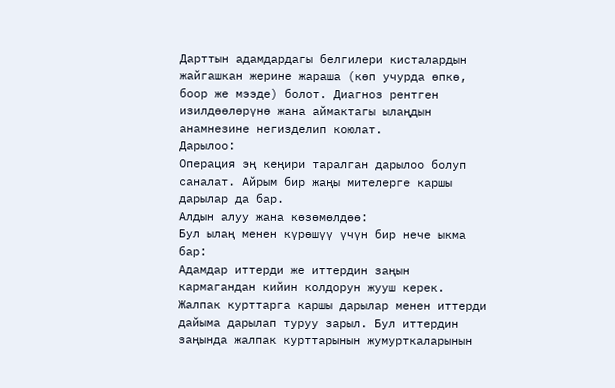Дарттын адамдардагы белгилери кисталардын жайгашкан жерине жараша (көп учурда өпкө, боор же мээде) болот. Диагноз рентген изилдөөлөрүнө жана аймактагы ылаңдын анамнезине негизделип коюлат.
Дарылоо:
Операция эң кеңири таралган дарылоо болуп саналат. Айрым бир жаңы мителерге каршы дарылар да бар.
Алдын алуу жана көзөмөлдөө:
Бул ылаң менен күрөшүү үчүн бир нече ыкма бар:
Адамдар иттерди же иттердин заңын кармагандан кийин колдорун жууш керек.
Жалпак курттарга каршы дарылар менен иттерди дайыма дарылап туруу зарыл. Бул иттердин заңында жалпак курттарынын жумурткаларынын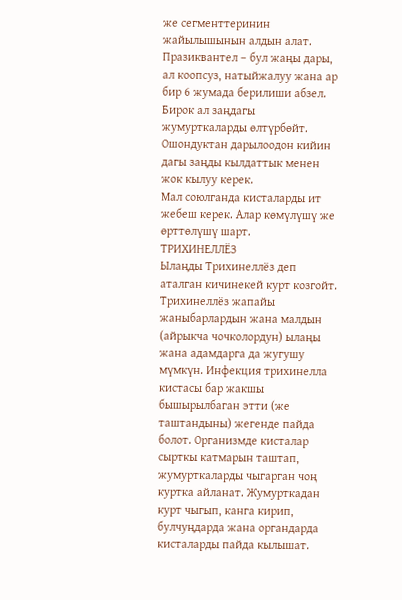же сегменттеринин жайылышынын алдын алат. Празиквантел – бул жаңы дары, ал коопсуз, натыйжалуу жана ар бир 6 жумада берилиши абзел. Бирок ал заңдагы жумурткаларды өлтүрбөйт. Ошондуктан дарылоодон кийин дагы заңды кылдаттык менен жок кылуу керек.
Мал союлганда кисталарды ит жебеш керек. Алар көмүлүшү же өрттөлүшү шарт.
ТРИХИНЕЛЛЁЗ
Ылаңды Трихинеллёз деп аталган кичинекей курт козгойт. Трихинеллёз жапайы жаныбарлардын жана малдын (айрыкча чочколордун) ылаңы жана адамдарга да жугушу мүмкүн. Инфекция трихинелла кистасы бар жакшы бышырылбаган этти (же таштандыны) жегенде пайда болот. Организмде кисталар сырткы катмарын таштап, жумурткаларды чыгарган чоң куртка айланат. Жумурткадан курт чыгып, канга кирип, булчуңдарда жана органдарда кисталарды пайда кылышат.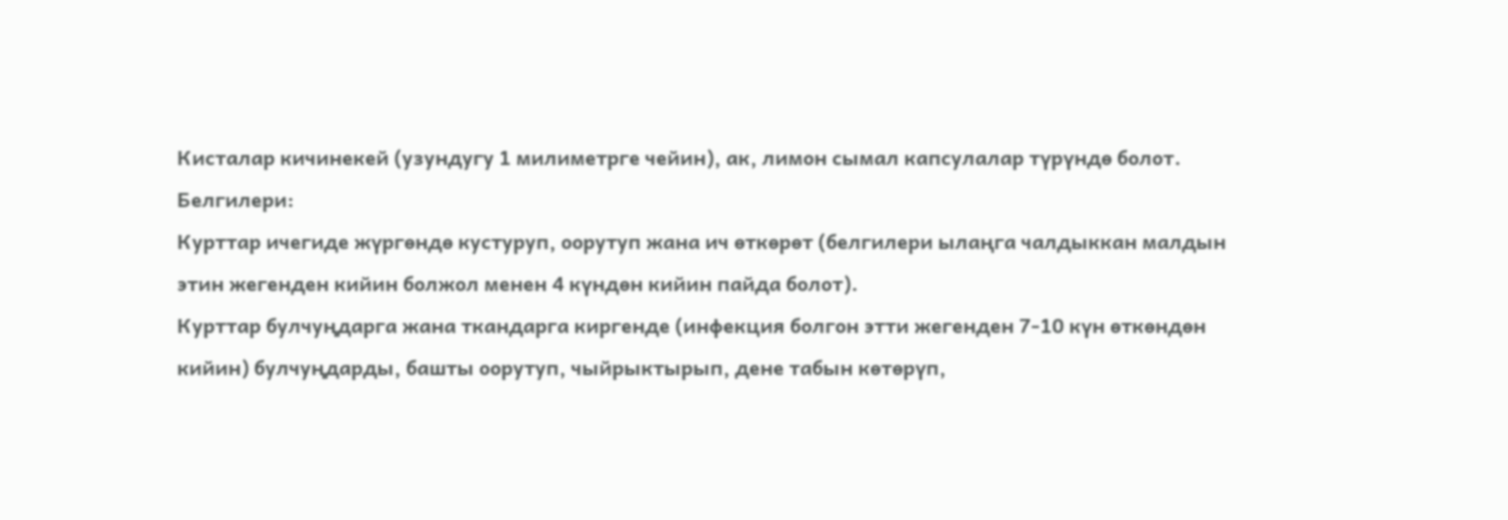Кисталар кичинекей (узундугу 1 милиметрге чейин), ак, лимон сымал капсулалар түрүндө болот.
Белгилери:
Курттар ичегиде жүргөндө кустуруп, оорутуп жана ич өткөрөт (белгилери ылаңга чалдыккан малдын этин жегенден кийин болжол менен 4 күндөн кийин пайда болот).
Курттар булчуңдарга жана ткандарга киргенде (инфекция болгон этти жегенден 7-10 күн өткөндөн кийин) булчуңдарды, башты оорутуп, чыйрыктырып, дене табын көтөрүп,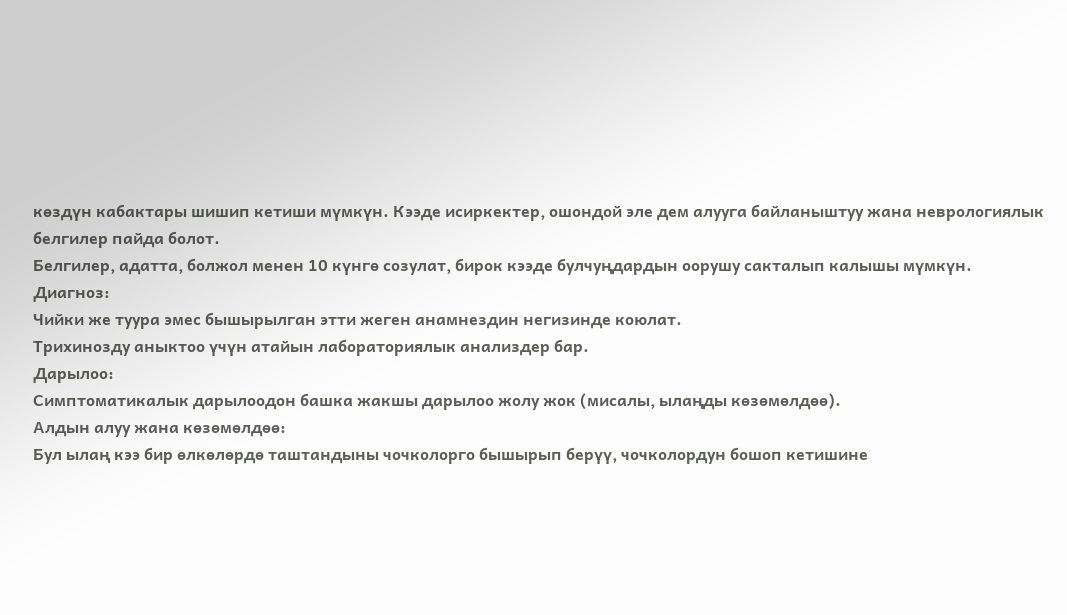көздүн кабактары шишип кетиши мүмкүн. Кээде исиркектер, ошондой эле дем алууга байланыштуу жана неврологиялык белгилер пайда болот.
Белгилер, адатта, болжол менен 10 күнгө созулат, бирок кээде булчуңдардын оорушу сакталып калышы мүмкүн.
Диагноз:
Чийки же туура эмес бышырылган этти жеген анамнездин негизинде коюлат.
Трихинозду аныктоо үчүн атайын лабораториялык анализдер бар.
Дарылоо:
Симптоматикалык дарылоодон башка жакшы дарылоо жолу жок (мисалы, ылаңды көзөмөлдөө).
Алдын алуу жана көзөмөлдөө:
Бул ылаң кээ бир өлкөлөрдө таштандыны чочколорго бышырып берүү, чочколордун бошоп кетишине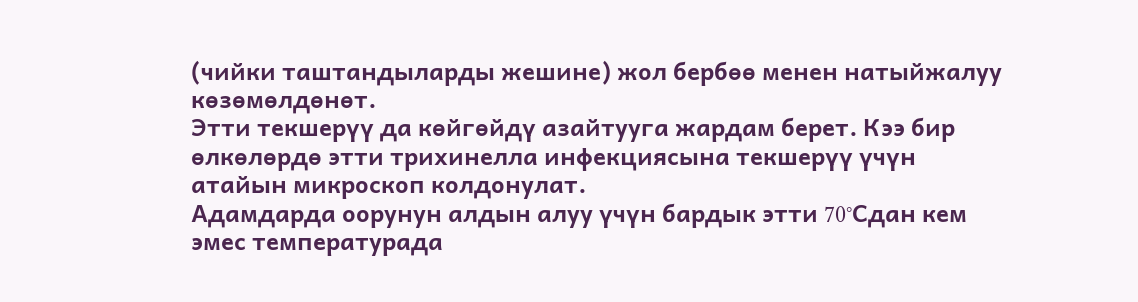(чийки таштандыларды жешине) жол бербөө менен натыйжалуу көзөмөлдөнөт.
Этти текшерүү да көйгөйдү азайтууга жардам берет. Кээ бир өлкөлөрдө этти трихинелла инфекциясына текшерүү үчүн атайын микроскоп колдонулат.
Адамдарда оорунун алдын алуу үчүн бардык этти 70°Cдан кем эмес температурада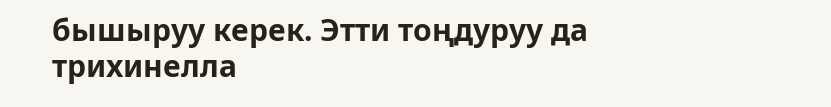бышыруу керек. Этти тоңдуруу да трихинелла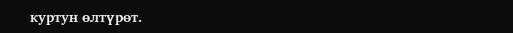куртун өлтүрөт.